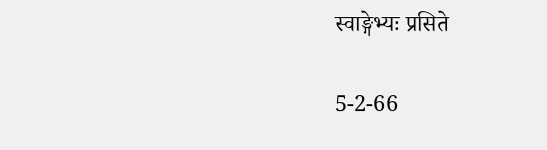स्वाङ्गेभ्यः प्रसिते

5-2-66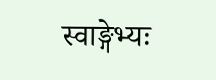स्वाङ्गेभ्यः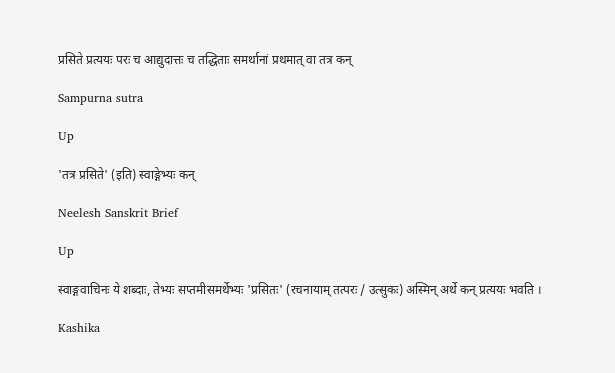प्रसिते प्रत्ययः परः च आद्युदात्तः च तद्धिताः समर्थानां प्रथमात् वा तत्र कन्

Sampurna sutra

Up

'तत्र प्रसिते' (इति) स्वाङ्गेभ्यः कन्

Neelesh Sanskrit Brief

Up

स्वाङ्गवाचिनः ये शब्दाः, तेभ्यः सप्तमीसमर्थेभ्यः 'प्रसितः' (रचनायाम् तत्परः / उत्सुकः) अस्मिन् अर्थे कन् प्रत्ययः भवति ।

Kashika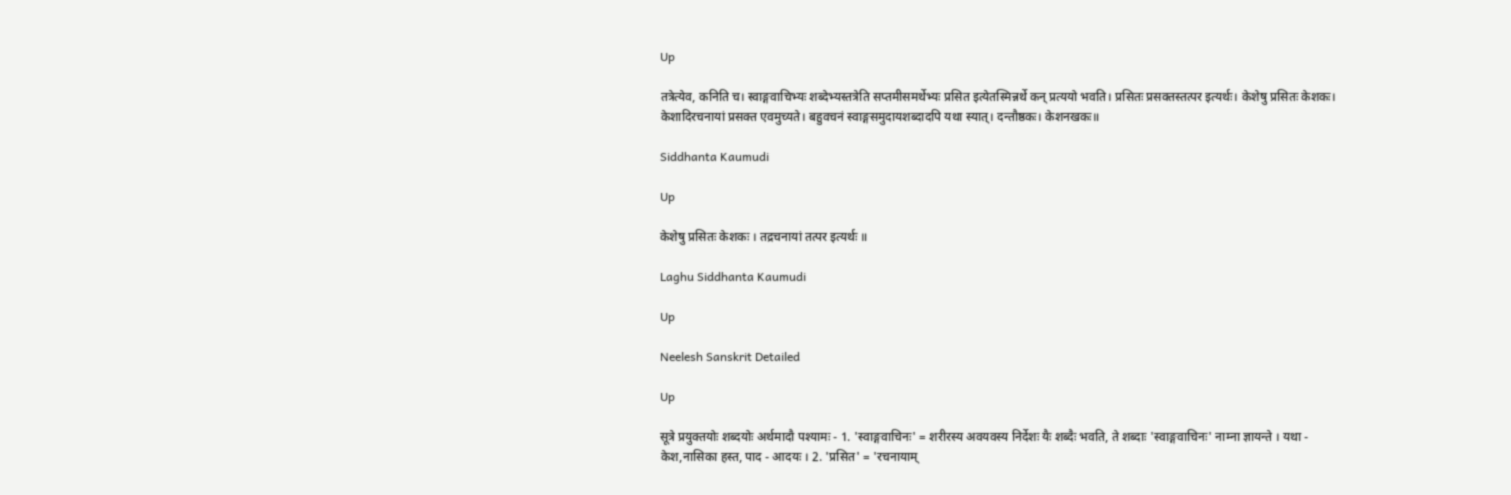Up

तत्रेत्येव, कनिति च। स्वाङ्गवाचिभ्यः शब्देभ्यस्तत्रेति सप्तमीसमर्थेभ्यः प्रसित इत्येतस्मिन्नर्थे कन् प्रत्ययो भवति। प्रसितः प्रसक्तस्तत्पर इत्यर्थः। केशेषु प्रसितः केशकः। केशादिरचनायां प्रसक्त एवमुच्यते। बहुवचनं स्वाङ्गसमुदायशब्दादपि यथा स्यात्। दन्तौष्ठकः। केशनखकः॥

Siddhanta Kaumudi

Up

केशेषु प्रसितः केशकः । तद्रचनायां तत्पर इत्यर्थः ॥

Laghu Siddhanta Kaumudi

Up

Neelesh Sanskrit Detailed

Up

सूत्रे प्रयुक्तयोः शब्दयोः अर्थमादौ पश्यामः - 1. 'स्वाङ्गवाचिनः' = शरीरस्य अवयवस्य निर्देशः यैः शब्दैः भवति, ते शब्दाः 'स्वाङ्गवाचिनः' नाम्ना ज्ञायन्ते । यथा - केश,नासिका हस्त, पाद - आदयः । 2. 'प्रसित' = 'रचनायाम्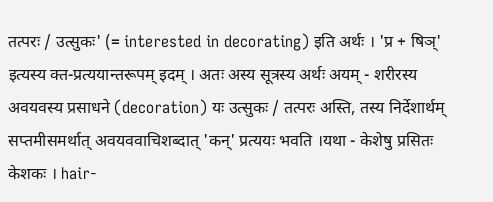तत्परः / उत्सुकः' (= interested in decorating) इति अर्थः । 'प्र + षिञ्' इत्यस्य क्त-प्रत्ययान्तरूपम् इदम् । अतः अस्य सूत्रस्य अर्थः अयम् - शरीरस्य अवयवस्य प्रसाधने (decoration) यः उत्सुकः / तत्परः अस्ति, तस्य निर्देशार्थम् सप्तमीसमर्थात् अवयववाचिशब्दात् 'कन्' प्रत्ययः भवति ।यथा - केशेषु प्रसितः केशकः । hair-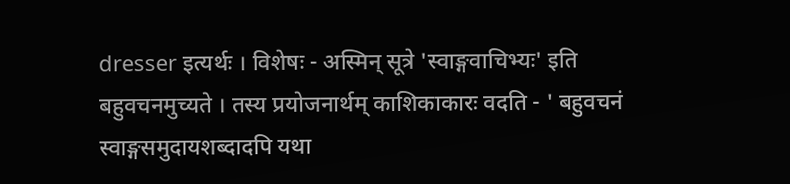dresser इत्यर्थः । विशेषः - अस्मिन् सूत्रे 'स्वाङ्गवाचिभ्यः' इति बहुवचनमुच्यते । तस्य प्रयोजनार्थम् काशिकाकारः वदति - ' बहुवचनं स्वाङ्गसमुदायशब्दादपि यथा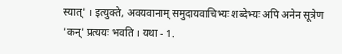स्यात्' । इत्युक्ते, अवयवानाम् समुदायवाचिभ्यः शब्देभ्यः अपि अनेन सूत्रेण 'कन्' प्रत्ययः भवति । यथा - 1.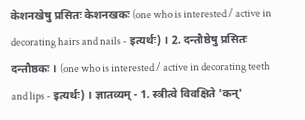केशनखेषु प्रसितः केशनखकः (one who is interested / active in decorating hairs and nails - इत्यर्थः) । 2. दन्तौष्ठेषु प्रसितः दन्तौष्ठकः । (one who is interested / active in decorating teeth and lips - इत्यर्थः) । ज्ञातव्यम् - 1. स्त्रीत्वे विवक्षिते 'कन्'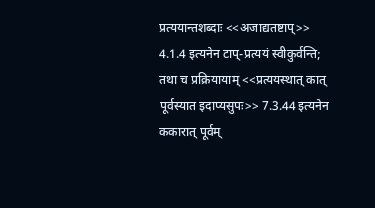प्रत्ययान्तशब्दाः <<अजाद्यतष्टाप्>> 4.1.4 इत्यनेन टाप्-प्रत्ययं स्वीकुर्वन्ति; तथा च प्रक्रियायाम् <<प्रत्ययस्थात् कात् पूर्वस्यात इदाप्यसुपः>> 7.3.44 इत्यनेन ककारात् पूर्वम्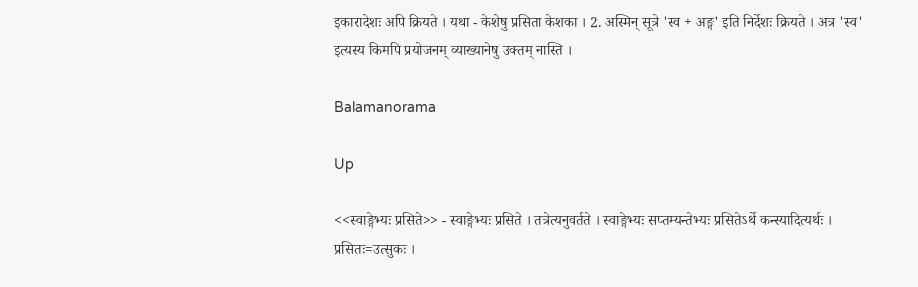इकारादेशः अपि क्रियते । यथा - केशेषु प्रसिता केशका । 2. अस्मिन् सूत्रे 'स्व + अङ्ग' इति निर्देशः क्रियते । अत्र 'स्व' इत्यस्य किमपि प्रयोजनम् व्याख्यानेषु उक्तम् नास्ति ।

Balamanorama

Up

<<स्वाङ्गेभ्यः प्रसिते>> - स्वाङ्गेभ्यः प्रसिते । तत्रेत्यनुवर्तते । स्वाङ्गेभ्यः सप्तम्यन्तेभ्यः प्रसितेऽर्थे कन्स्यादित्यर्थः । प्रसितः=उत्सुकः ।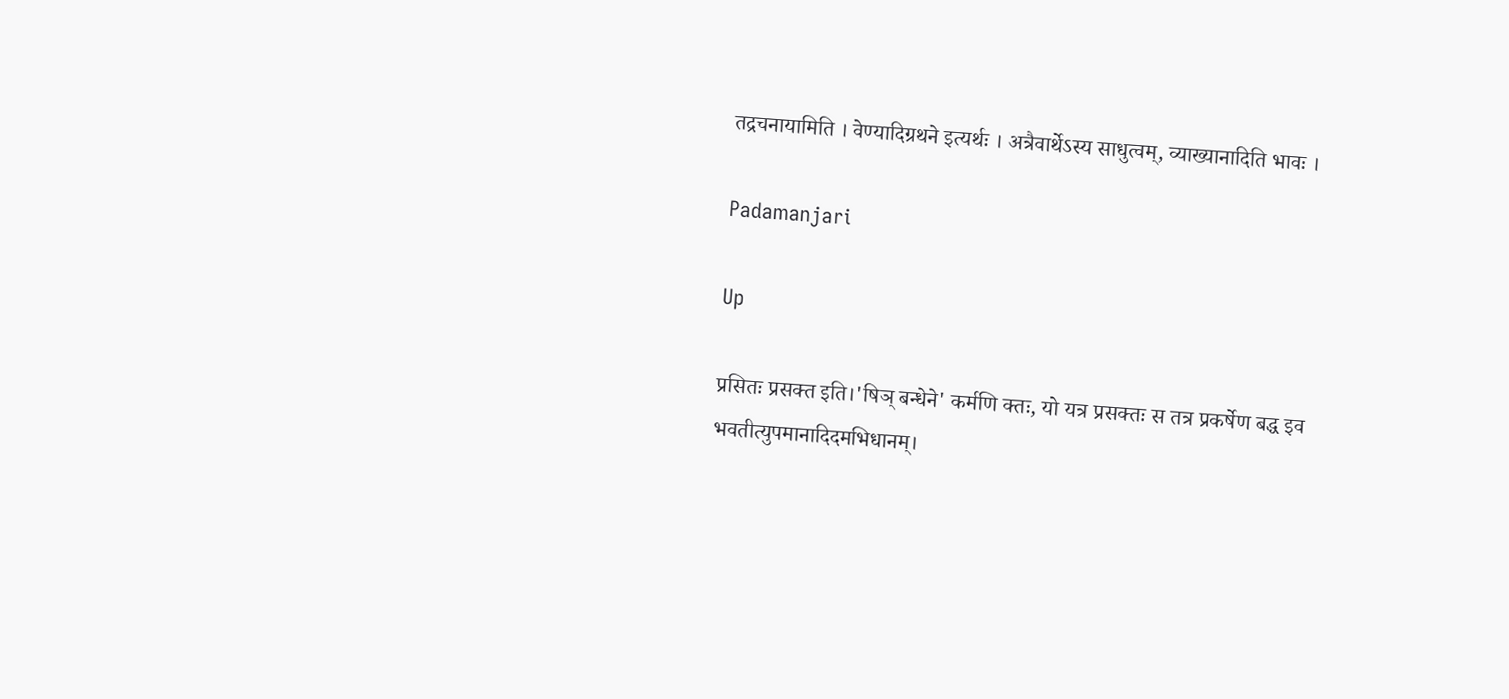तद्रचनायामिति । वेण्यादिग्रथने इत्यर्थः । अत्रैवार्थेऽस्य साधुत्वम्, व्याख्यानादिति भावः ।

Padamanjari

Up

प्रसितः प्रसक्त इति।'षिञ् बन्धेने' कर्मणि क्तः, यो यत्र प्रसक्तः स तत्र प्रकर्षेण बद्ध इव भवतीत्युपमानादिदमभिधानम्।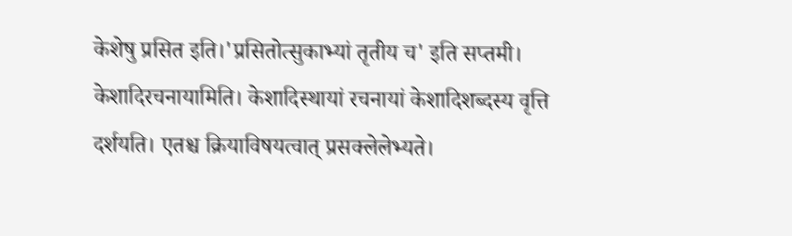केशेषु प्रसित इति।'प्रसितोत्सुकाभ्यां तृतीय च' इति सप्तमी। केशादिरचनायामिति। केशादिस्थायां रचनायां केशादिशब्दस्य वृत्ति दर्शयति। एतश्च क्रियाविषयत्वात् प्रसक्लेलेभ्यते।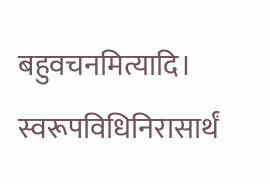बहुवचनमित्यादि। स्वरूपविधिनिरासार्थं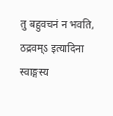तु बहुवचनं न भवति, ठद्रवम्ऽ इत्यादिना स्वाङ्गस्य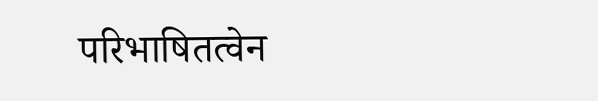परिभाषितत्वेन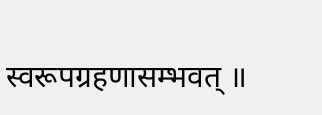स्वरूपग्रहणासम्भवत् ॥